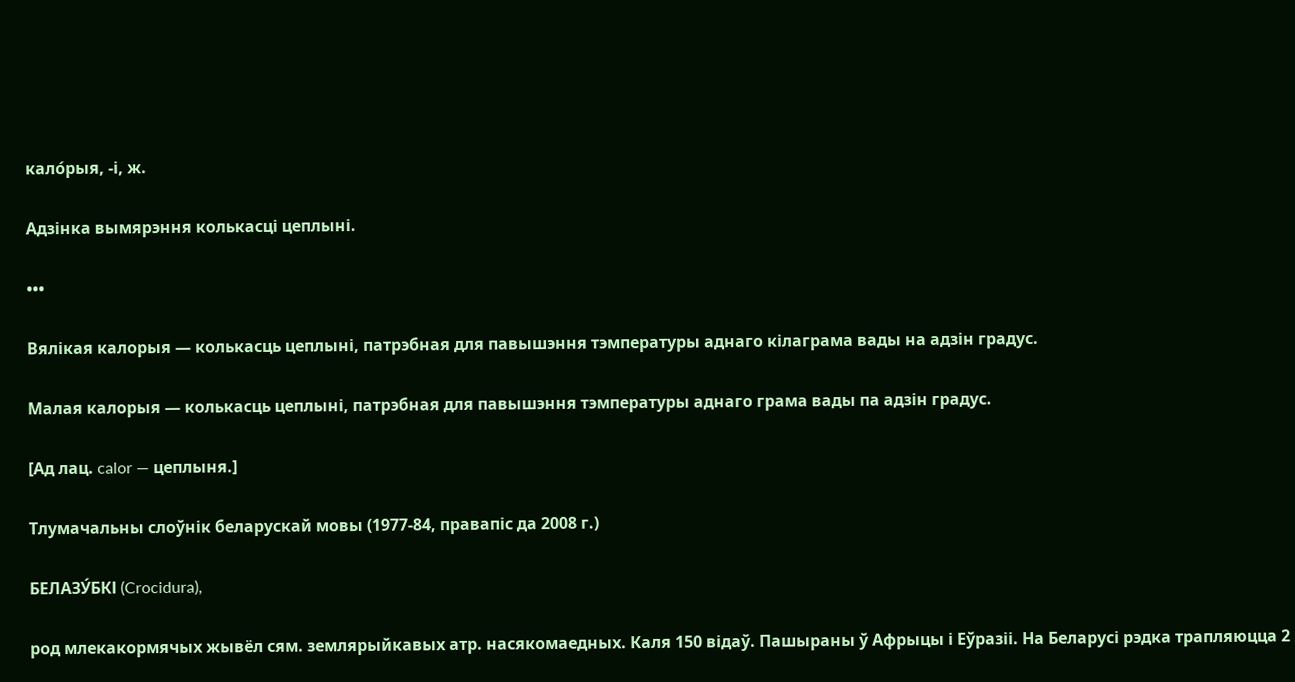кало́рыя, ‑і, ж.

Адзінка вымярэння колькасці цеплыні.

•••

Вялікая калорыя — колькасць цеплыні, патрэбная для павышэння тэмпературы аднаго кілаграма вады на адзін градус.

Малая калорыя — колькасць цеплыні, патрэбная для павышэння тэмпературы аднаго грама вады па адзін градус.

[Ад лац. calor — цеплыня.]

Тлумачальны слоўнік беларускай мовы (1977-84, правапіс да 2008 г.)

БЕЛАЗУ́БКІ (Crocidura),

род млекакормячых жывёл сям. землярыйкавых атр. насякомаедных. Каля 150 відаў. Пашыраны ў Афрыцы і Еўразіі. На Беларусі рэдка трапляюцца 2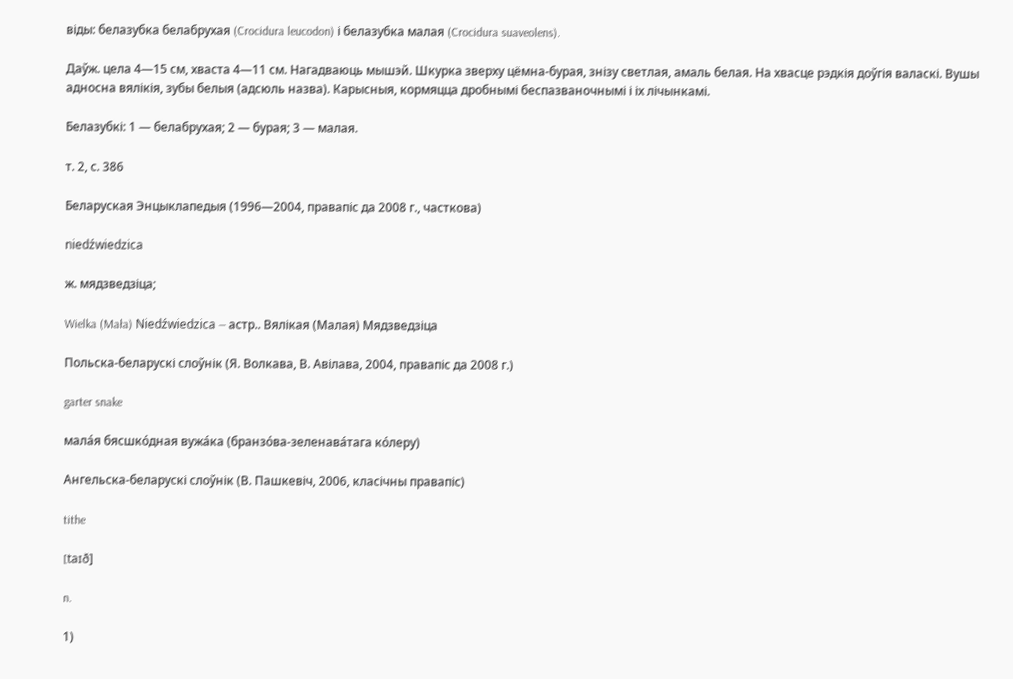віды: белазубка белабрухая (Crocidura leucodon) і белазубка малая (Crocidura suaveolens).

Даўж. цела 4—15 см, хваста 4—11 см. Нагадваюць мышэй. Шкурка зверху цёмна-бурая, знізу светлая, амаль белая. На хвасце рэдкія доўгія валаскі. Вушы адносна вялікія, зубы белыя (адсюль назва). Карысныя, кормяцца дробнымі беспазваночнымі і іх лічынкамі.

Белазубкі: 1 — белабрухая; 2 — бурая; 3 — малая.

т. 2, с. 386

Беларуская Энцыклапедыя (1996—2004, правапіс да 2008 г., часткова)

niedźwiedzica

ж. мядзведзіца;

Wielka (Mała) Niedźwiedzica — астр.. Вялікая (Малая) Мядзведзіца

Польска-беларускі слоўнік (Я. Волкава, В. Авілава, 2004, правапіс да 2008 г.)

garter snake

мала́я бясшко́дная вужа́ка (бранзо́ва-зеленава́тага ко́леру)

Ангельска-беларускі слоўнік (В. Пашкевіч, 2006, класічны правапіс)

tithe

[taɪð]

n.

1)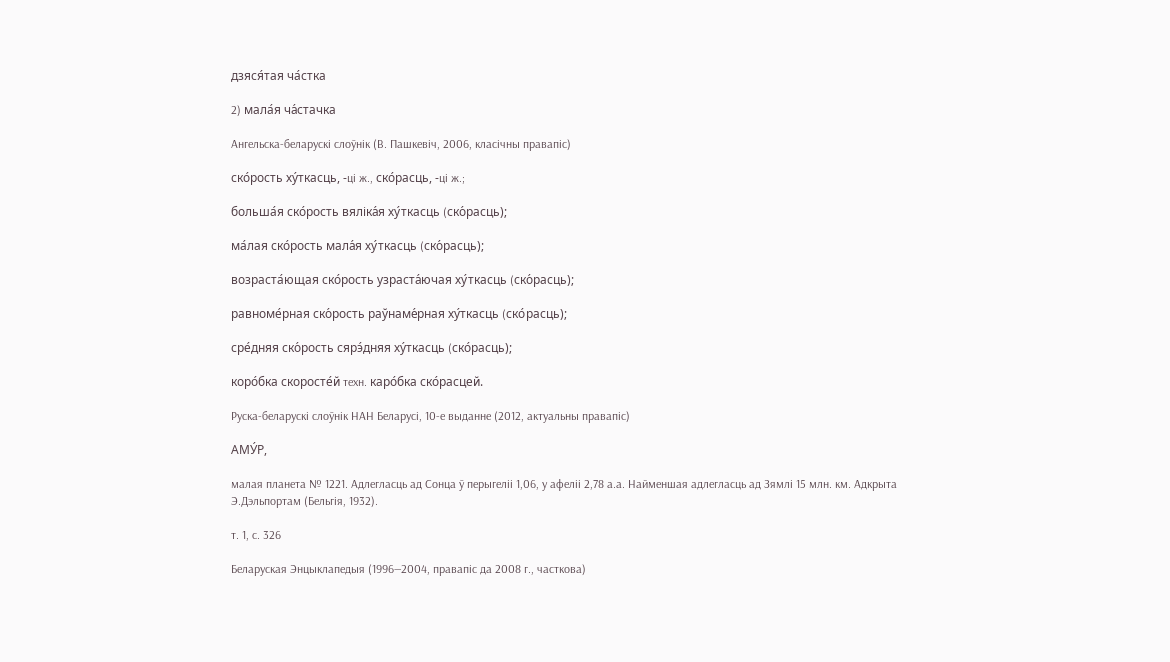дзяся́тая ча́стка

2) мала́я ча́стачка

Ангельска-беларускі слоўнік (В. Пашкевіч, 2006, класічны правапіс)

ско́рость ху́ткасць, -ці ж., ско́расць, -ці ж.;

больша́я ско́рость вяліка́я ху́ткасць (ско́расць);

ма́лая ско́рость мала́я ху́ткасць (ско́расць);

возраста́ющая ско́рость узраста́ючая ху́ткасць (ско́расць);

равноме́рная ско́рость раўнаме́рная ху́ткасць (ско́расць);

сре́дняя ско́рость сярэ́дняя ху́ткасць (ско́расць);

коро́бка скоросте́й техн. каро́бка ско́расцей.

Руска-беларускі слоўнік НАН Беларусі, 10-е выданне (2012, актуальны правапіс)

АМУ́Р,

малая планета № 1221. Адлегласць ад Сонца ў перыгеліі 1,06, у афеліі 2,78 а.а. Найменшая адлегласць ад Зямлі 15 млн. км. Адкрыта Э.Дэльпортам (Бельгія, 1932).

т. 1, с. 326

Беларуская Энцыклапедыя (1996—2004, правапіс да 2008 г., часткова)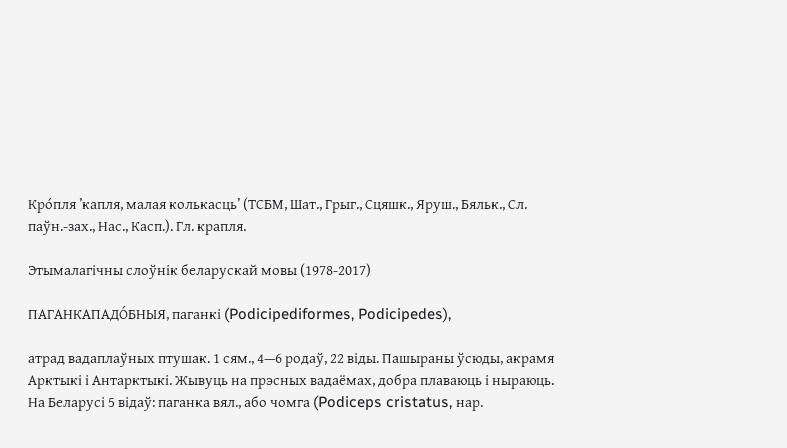Кро́пля ’капля, малая колькасць’ (ТСБМ, Шат., Грыг., Сцяшк., Яруш., Бяльк., Сл. паўн.-зах., Нас., Касп.). Гл. крапля.

Этымалагічны слоўнік беларускай мовы (1978-2017)

ПАГАНКАПАДО́БНЫЯ, паганкі (Podicipediformes, Podicipedes),

атрад вадаплаўных птушак. 1 сям., 4—6 родаў, 22 віды. Пашыраны ўсюды, акрамя Арктыкі і Антарктыкі. Жывуць на прэсных вадаёмах, добра плаваюць і ныраюць. На Беларусі 5 відаў: паганка вял., або чомга (Podiceps cristatus, нар.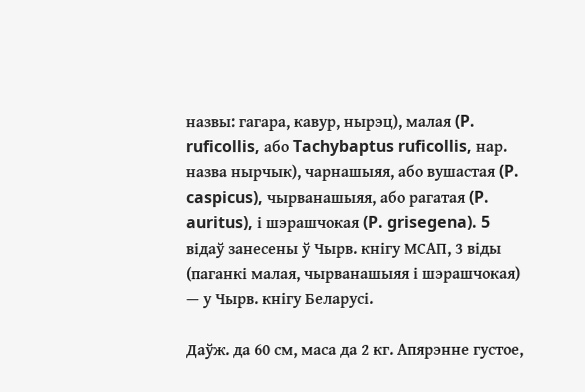назвы: гагара, кавур, нырэц), малая (P. ruficollis, або Tachybaptus ruficollis, нар. назва нырчык), чарнашыяя, або вушастая (P. caspicus), чырванашыяя, або рагатая (P. auritus), і шэрашчокая (P. grisegena). 5 відаў занесены ў Чырв. кнігу МСАП, 3 віды (паганкі малая, чырванашыяя і шэрашчокая) — у Чырв. кнігу Беларусі.

Даўж. да 60 см, маса да 2 кг. Апярэнне густое,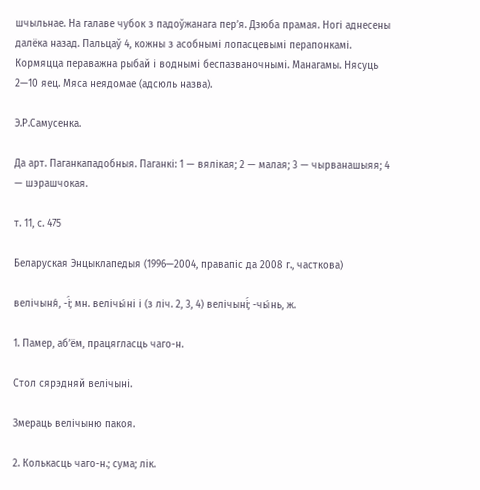шчыльнае. На галаве чубок з падоўжанага пер’я. Дзюба прамая. Ногі аднесены далёка назад. Пальцаў 4, кожны з асобнымі лопасцевымі перапонкамі. Кормяцца пераважна рыбай і воднымі беспазваночнымі. Манагамы. Нясуць 2—10 яец. Мяса неядомае (адсюль назва).

Э.Р.Самусенка.

Да арт. Паганкападобныя. Паганкі: 1 — вялікая; 2 — малая; 3 — чырванашыяя; 4 — шэрашчокая.

т. 11, с. 475

Беларуская Энцыклапедыя (1996—2004, правапіс да 2008 г., часткова)

велічыня́, -і́; мн. велічы́ні і (з ліч. 2, 3, 4) велічыні́; -чы́нь, ж.

1. Памер, аб’ём, працягласць чаго-н.

Стол сярэдняй велічыні.

Змераць велічыню пакоя.

2. Колькасць чаго-н.; сума; лік.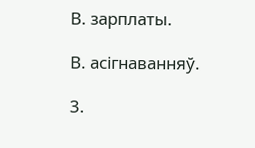В. зарплаты.

В. асігнаванняў.

3.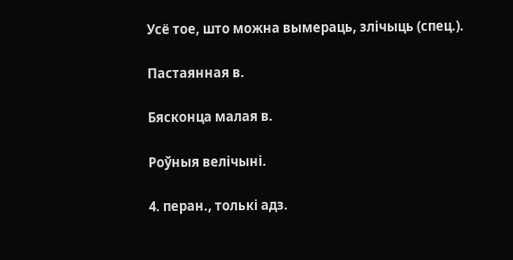Усё тое, што можна вымераць, злічыць (спец.).

Пастаянная в.

Бясконца малая в.

Роўныя велічыні.

4. перан., толькі адз.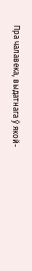Пра чалавека, выдатнага ў якой-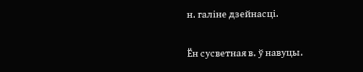н. галіне дзейнасці.

Ён сусветная в. ў навуцы.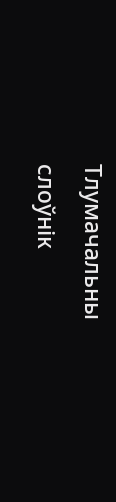Тлумачальны слоўнік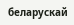беларускай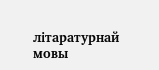літаратурнай мовы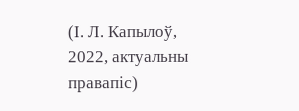(І. Л. Капылоў, 2022, актуальны правапіс)